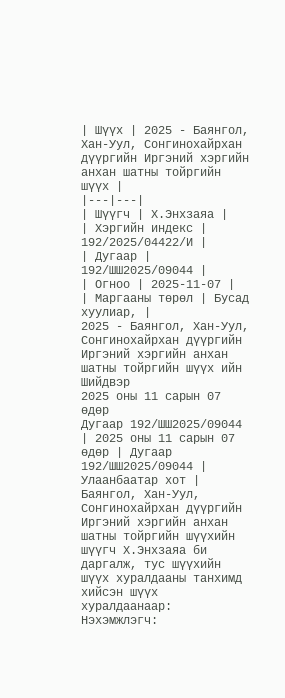| Шүүх | 2025 - Баянгол, Хан-Уул, Сонгинохайрхан дүүргийн Иргэний хэргийн анхан шатны тойргийн шүүх |
|---|---|
| Шүүгч | Х.Энхзаяа |
| Хэргийн индекс | 192/2025/04422/И |
| Дугаар | 192/ШШ2025/09044 |
| Огноо | 2025-11-07 |
| Маргааны төрөл | Бусад хуулиар, |
2025 - Баянгол, Хан-Уул, Сонгинохайрхан дүүргийн Иргэний хэргийн анхан шатны тойргийн шүүх ийн Шийдвэр
2025 оны 11 сарын 07 өдөр
Дугаар 192/ШШ2025/09044
| 2025 оны 11 сарын 07 өдөр | Дугаар 192/ШШ2025/09044 | Улаанбаатар хот |
Баянгол, Хан-Уул, Сонгинохайрхан дүүргийн Иргэний хэргийн анхан шатны тойргийн шүүхийн шүүгч Х.Энхзаяа би даргалж, тус шүүхийн шүүх хуралдааны танхимд хийсэн шүүх хуралдаанаар:
Нэхэмжлэгч: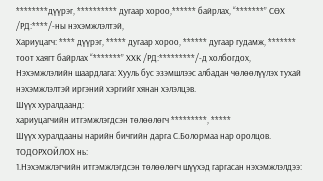********дүүрэг, ********** дугаар хороо,****** байрлах, “*******” СӨХ /РД:****/-ны нэхэмжлэлтэй,
Хариуцагч: **** дүүрэг, ***** дугаар хороо, ****** дугаар гудамж, ******* тоот хаягт байрлах “*******” ХХК /РД:*********/-д холбогдох,
Нэхэмжлэлийн шаардлага: Хууль бус эзэмшлээс албадан чөлөөлүүлэх тухай нэхэмжлэлтэй иргэний хэргийг хянан хэлэлцэв.
Шүүх хуралдаанд:
хариуцагчийн итгэмжлэгдсэн төлөөлөгч *********, *****
Шүүх хуралдааны нарийн бичгийн дарга С.Болормаа нар оролцов.
ТОДОРХОЙЛОХ нь:
1.Нэхэмжлэгчийн итгэмжлэгдсэн төлөөлөгч шүүхэд гаргасан нэхэмжлэлдээ: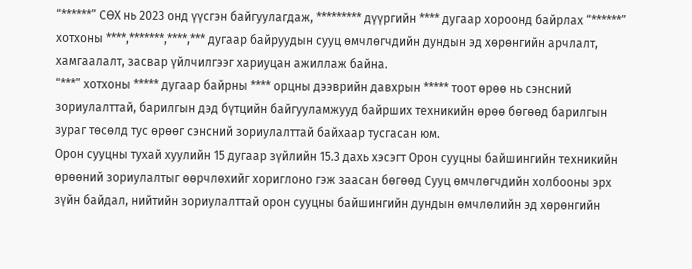“******” СӨХ нь 2023 онд үүсгэн байгуулагдаж, ********* дүүргийн **** дугаар хороонд байрлах “******” хотхоны ****,*******,****,*** дугаар байруудын сууц өмчлөгчдийн дундын эд хөрөнгийн арчлалт, хамгаалалт, засвар үйлчилгээг хариуцан ажиллаж байна.
“***” хотхоны ***** дугаар байрны **** орцны дээврийн давхрын ***** тоот өрөө нь сэнсний зориулалттай, барилгын дэд бүтцийн байгууламжууд байрших техникийн өрөө бөгөөд барилгын зураг төсөлд тус өрөөг сэнсний зориулалттай байхаар тусгасан юм.
Орон сууцны тухай хуулийн 15 дугаар зүйлийн 15.3 дахь хэсэгт Орон сууцны байшингийн техникийн өрөөний зориулалтыг өөрчлөхийг хориглоно гэж заасан бөгөөд Сууц өмчлөгчдийн холбооны эрх зүйн байдал, нийтийн зориулалттай орон сууцны байшингийн дундын өмчлөлийн эд хөрөнгийн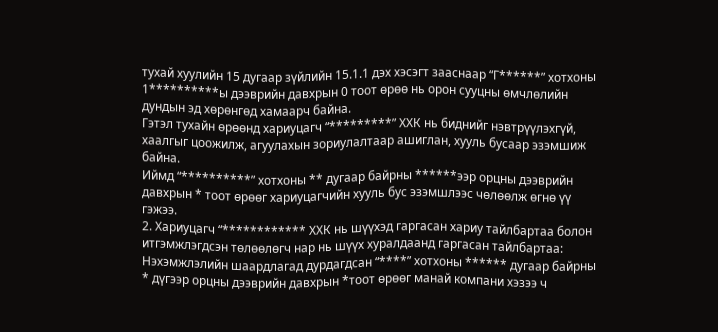тухай хуулийн 15 дугаар зүйлийн 15.1.1 дэх хэсэгт зааснаар “Г******” хотхоны 1**********ы дээврийн давхрын 0 тоот өрөө нь орон сууцны өмчлөлийн дундын эд хөрөнгөд хамаарч байна.
Гэтэл тухайн өрөөнд хариуцагч “*********” ХХК нь биднийг нэвтрүүлэхгүй, хаалгыг цоожилж, агуулахын зориулалтаар ашиглан, хууль бусаар эзэмшиж байна.
Иймд “**********” хотхоны ** дугаар байрны ******ээр орцны дээврийн давхрын * тоот өрөөг хариуцагчийн хууль бус эзэмшлээс чөлөөлж өгнө үү гэжээ.
2. Хариуцагч “************ ХХК нь шүүхэд гаргасан хариу тайлбартаа болон итгэмжлэгдсэн төлөөлөгч нар нь шүүх хуралдаанд гаргасан тайлбартаа:
Нэхэмжлэлийн шаардлагад дурдагдсан “****” хотхоны ****** дугаар байрны * дүгээр орцны дээврийн давхрын *тоот өрөөг манай компани хэзээ ч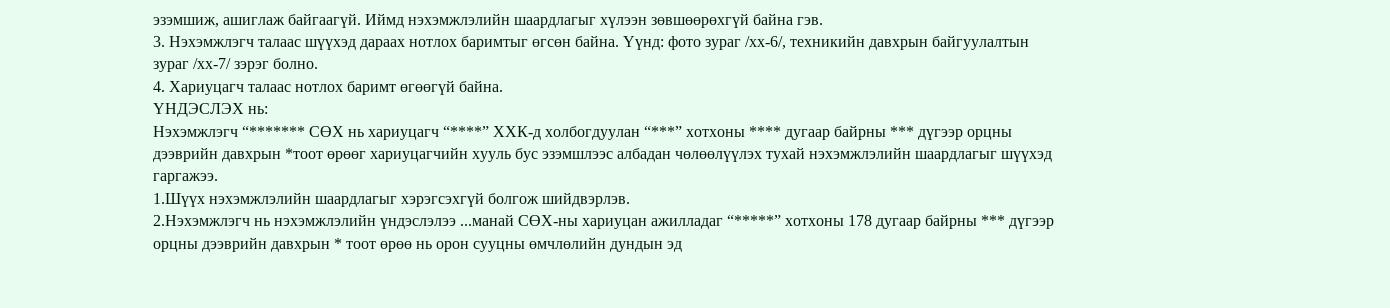эзэмшиж, ашиглаж байгаагүй. Иймд нэхэмжлэлийн шаардлагыг хүлээн зөвшөөрөхгүй байна гэв.
3. Нэхэмжлэгч талаас шүүхэд дараах нотлох баримтыг өгсөн байна. Үүнд: фото зураг /хх-6/, техникийн давхрын байгуулалтын зураг /хх-7/ зэрэг болно.
4. Хариуцагч талаас нотлох баримт өгөөгүй байна.
ҮНДЭСЛЭХ нь:
Нэхэмжлэгч “******* СӨХ нь хариуцагч “****” ХХК-д холбогдуулан “***” хотхоны **** дугаар байрны *** дүгээр орцны дээврийн давхрын *тоот өрөөг хариуцагчийн хууль бус эзэмшлээс албадан чөлөөлүүлэх тухай нэхэмжлэлийн шаардлагыг шүүхэд гаргажээ.
1.Шүүх нэхэмжлэлийн шаардлагыг хэрэгсэхгүй болгож шийдвэрлэв.
2.Нэхэмжлэгч нь нэхэмжлэлийн үндэслэлээ ...манай СӨХ-ны хариуцан ажилладаг “*****” хотхоны 178 дугаар байрны *** дүгээр орцны дээврийн давхрын * тоот өрөө нь орон сууцны өмчлөлийн дундын эд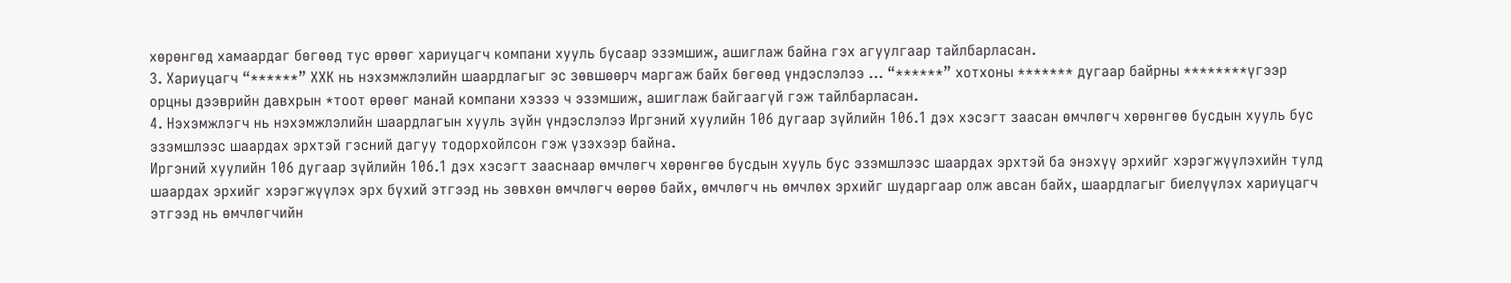хөрөнгөд хамаардаг бөгөөд тус өрөөг хариуцагч компани хууль бусаар эзэмшиж, ашиглаж байна гэх агуулгаар тайлбарласан.
3. Хариуцагч “******” ХХК нь нэхэмжлэлийн шаардлагыг эс зөвшөөрч маргаж байх бөгөөд үндэслэлээ ... “******” хотхоны ******* дугаар байрны ********үгээр орцны дээврийн давхрын *тоот өрөөг манай компани хэзээ ч эзэмшиж, ашиглаж байгаагүй гэж тайлбарласан.
4. Нэхэмжлэгч нь нэхэмжлэлийн шаардлагын хууль зүйн үндэслэлээ Иргэний хуулийн 106 дугаар зүйлийн 106.1 дэх хэсэгт заасан өмчлөгч хөрөнгөө бусдын хууль бус эзэмшлээс шаардах эрхтэй гэсний дагуу тодорхойлсон гэж үзэхээр байна.
Иргэний хуулийн 106 дугаар зүйлийн 106.1 дэх хэсэгт зааснаар өмчлөгч хөрөнгөө бусдын хууль бус эзэмшлээс шаардах эрхтэй ба энэхүү эрхийг хэрэгжүүлэхийн тулд шаардах эрхийг хэрэгжүүлэх эрх бүхий этгээд нь зөвхөн өмчлөгч өөрөө байх, өмчлөгч нь өмчлөх эрхийг шударгаар олж авсан байх, шаардлагыг биелүүлэх хариуцагч этгээд нь өмчлөгчийн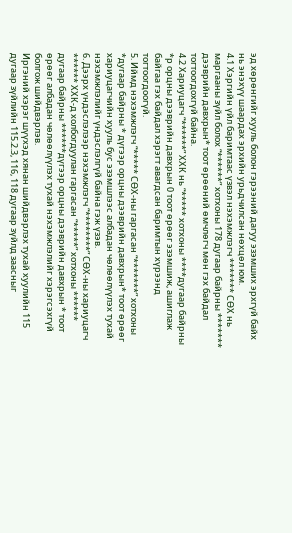эд хөрөнгийг хууль болон гэрээний дагуу эзэмших эрхгүй байх нь энэхүү шаардах эрхийн урьдчилсан нөхцөл юм.
4.1 Хэргийн үйл баримтаас үзвэл нэхэмжлэгч ******* СӨХ нь маргааны зүйл болох “******” хотхоны 178 дугаар байрны ******* дээврийн давхрын* тоот өрөөний өмчлөгч мөн гэх байдал тогтоогдохгүй байна.
4.2 Хариуцагч “******” ХХК нь “***** хотхоны ****дугаар байрны *р орцны дээврийн давхрын 0 тоот өрөөг эзэмшиж, ашиглаж байгаа гэх байдал хэрэгт авагдсан баримтын хүрээнд тогтоогдоогүй.
5. Иймд нэхэмжлэгч “***** СӨХ-ны гаргасан “*******” хотхоны *дугаар байрны * дүгээр орцны дээврийн давхрын* тоот өрөөг хариуцагчийн хууль бус эзэмшлээс албадан чөлөөлүүлэх тухай нэхэмжлэлийг үндэслэлгүй байна гэж үзэв.
6. Дээрх үндэслэлээр нэхэмжлэгч “********” СӨХ-ны хариуцагч ****** ХХК-д холбогдуулан гаргасан “*****” хотхоны ****** дугаар байрны ******дүгээр орцны дээврийн давхрын * тоот өрөөг албадан чөлөөлүүлэх тухай нэхэмжлэлийг хэрэгсэхгүй болгож шийдвэрлэв.
Иргэний хэрэг шүүхэд хянан шийдвэрлэх тухай хуулийн 115 дугаар зүйлийн 115.2.3, 116, 118 дугаар зүйлд заасныг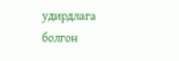удирдлага болгон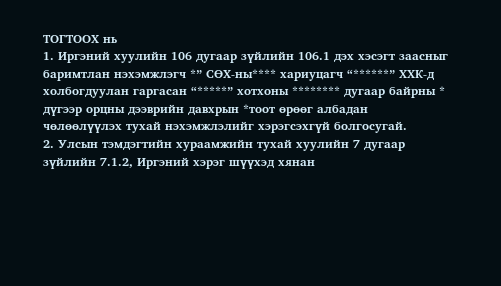ТОГТООХ нь
1. Иргэний хуулийн 106 дугаар зүйлийн 106.1 дэх хэсэгт заасныг баримтлан нэхэмжлэгч *” СӨХ-ны**** хариуцагч “******” ХХК-д холбогдуулан гаргасан “*****” хотхоны ******** дугаар байрны * дүгээр орцны дээврийн давхрын *тоот өрөөг албадан чөлөөлүүлэх тухай нэхэмжлэлийг хэрэгсэхгүй болгосугай.
2. Улсын тэмдэгтийн хураамжийн тухай хуулийн 7 дугаар зүйлийн 7.1.2, Иргэний хэрэг шүүхэд хянан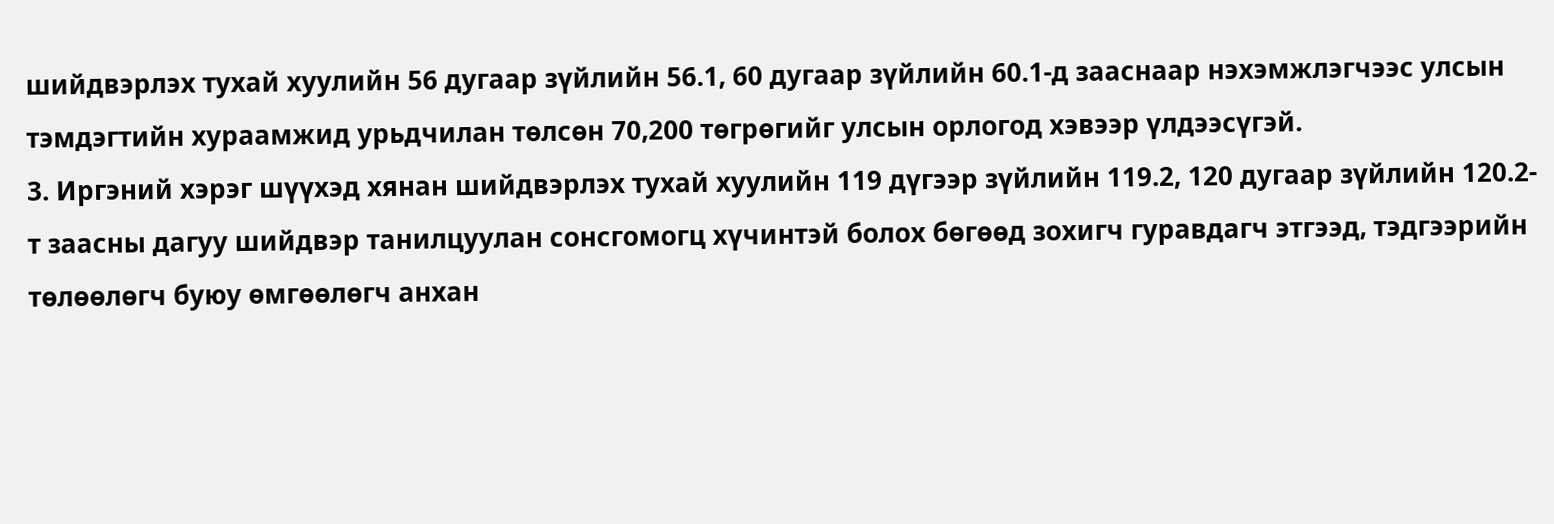шийдвэрлэх тухай хуулийн 56 дугаар зүйлийн 56.1, 60 дугаар зүйлийн 60.1-д зааснаар нэхэмжлэгчээс улсын тэмдэгтийн хураамжид урьдчилан төлсөн 70,200 төгрөгийг улсын орлогод хэвээр үлдээсүгэй.
3. Иргэний хэрэг шүүхэд хянан шийдвэрлэх тухай хуулийн 119 дүгээр зүйлийн 119.2, 120 дугаар зүйлийн 120.2-т заасны дагуу шийдвэр танилцуулан сонсгомогц хүчинтэй болох бөгөөд зохигч гуравдагч этгээд, тэдгээрийн төлөөлөгч буюу өмгөөлөгч анхан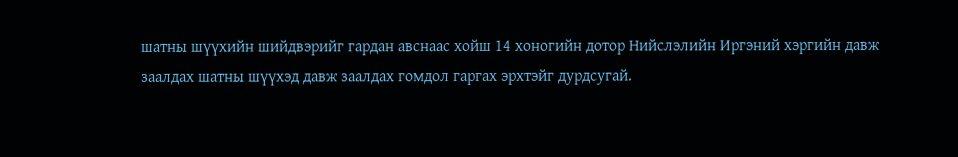шатны шүүхийн шийдвэрийг гардан авснаас хойш 14 хоногийн дотор Нийслэлийн Иргэний хэргийн давж заалдах шатны шүүхэд давж заалдах гомдол гаргах эрхтэйг дурдсугай.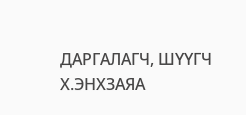ДАРГАЛАГЧ, ШҮҮГЧ Х.ЭНХЗАЯА